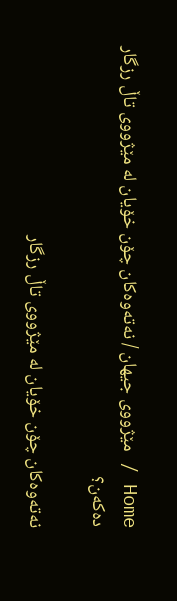Home / مێژووى جیهان / نه‌ته‌وه‌كان چۆن خۆیان له‌ مێژووی‌ تاڵ رزگار ده‌كه‌ن؟

نه‌ته‌وه‌كان چۆن خۆیان له‌ مێژووی‌ تاڵ رزگار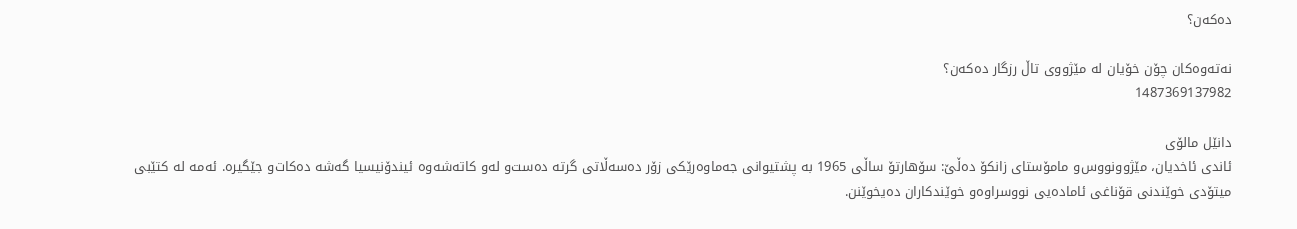ده‌كه‌ن؟

نه‌ته‌وه‌كان چۆن خۆیان له‌ مێژووی‌ تاڵ رزگار ده‌كه‌ن؟ ‌
1487369137982

دانێل مالۆی‌
ئاندی‌ ئاخدیان، مێژوونووس‌و مامۆستای‌ زانكۆ ده‌ڵێ: سۆهارتۆ ساڵی‌ 1965 به‌ پشتیوانی‌ جه‌ماوه‌رێكی‌ زۆر ده‌سه‌ڵاتی‌ گرته‌ ده‌ست‌و له‌و كاته‌شه‌وه‌ ئیندۆنیسیا گه‌شه‌ ده‌كات‌و جێگیره‌. ئه‌مه‌ له‌ كتێبی‌ میتۆدی‌ خوێندنی‌ قۆناغی‌ ئاماده‌یی نووسراوه‌‌و خوێندكاران ده‌یخوێنن.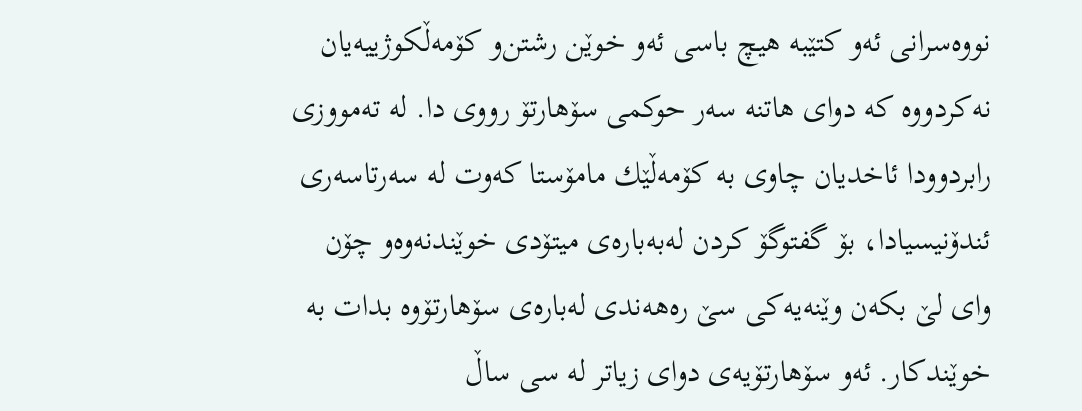نووه‌سرانی‌ ئه‌و كتێبه‌ هیچ باسی‌ ئه‌و خوێن رشتن‌و كۆمه‌ڵكوژییه‌یان نه‌كردووه‌ كه‌ دوای‌ هاتنه‌ سه‌ر حوكمی‌ سۆهارتۆ رووی‌ دا. له‌ ته‌مووزی‌ رابردوودا ئاخدیان چاوی‌ به‌ كۆمه‌ڵێك مامۆستا كه‌وت له‌ سه‌رتاسه‌ری‌ ئندۆنیسیادا، بۆ گفتوگۆ كردن له‌به‌باره‌ی‌ میتۆدی‌ خوێندنه‌وه‌‌و چۆن وای‌ لێ بكه‌ن وێنه‌یه‌كی‌ سێ ره‌هه‌ندی‌ له‌باره‌ی‌ سۆهارتۆوه‌ بدات به‌ خوێندكار. ئه‌و سۆهارتۆیه‌ی‌ دوای‌ زیاتر له‌ سی ساڵ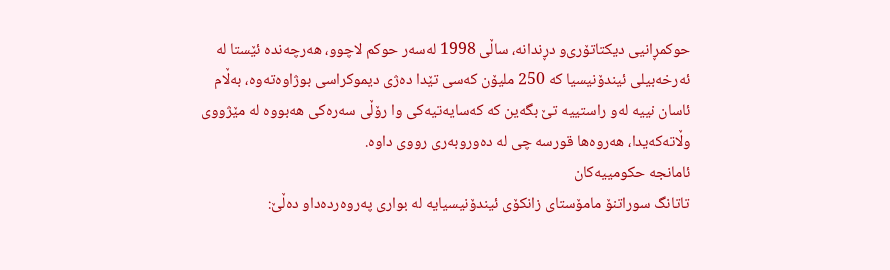حوكمڕانیی دیكتاتۆری‌‌و دڕندانه‌، ساڵی‌ 1998 له‌سه‌ر حوكم لاچوو، هه‌رچه‌نده‌ ئێستا له‌ ئه‌رخه‌بیلی‌ ئیندۆنیسیا كه‌ 250 ملیۆن كه‌سی‌ تێدا ده‌ژی‌ دیموكراسی‌ بوژاوه‌ته‌وه‌، به‌ڵام ئاسان نییه‌ له‌و راستییه‌ تێ بگه‌ین كه‌ كه‌سایه‌تیه‌كی‌ وا رۆڵی‌ سه‌ره‌كی‌ هه‌بووه‌ له‌ مێژووی‌ وڵاته‌كه‌یدا، هه‌روه‌ها قورسه‌ چی‌ له‌ ده‌وروبه‌ری‌ رووی‌ داوه‌.
ئامانجه‌ حكومییه‌كان
تاتانگ سوراتنۆ مامۆستای‌ زانكۆی‌ ئیندۆنیسیایه‌ له‌ بواری‌ په‌روه‌رده‌دا‌و ده‌ڵێ: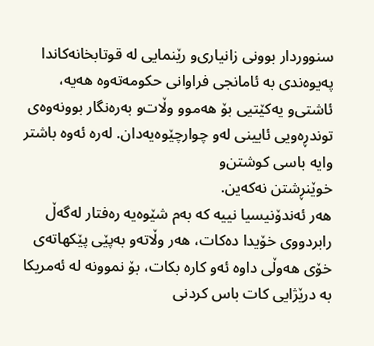سنووردار بوونی‌ زانیاری‌‌و رێنمایی له‌ قوتابخانه‌كاندا په‌یوه‌ندی‌ به‌ ئامانجی‌ فراوانی‌ حكومه‌ته‌وه‌ هه‌یه‌، ئاشتی‌‌و یه‌كێتیی بۆ هه‌موو وڵات‌و به‌ره‌نگار بوونه‌وه‌ی‌ توندڕه‌ویی ئایینی‌ له‌و چوارچێوه‌یه‌دان. له‌ره‌ ئه‌وه‌ باشتر وایه‌ باسی‌ كوشتن‌و
خوێنڕشتن نه‌كه‌ین.
هه‌ر ئه‌ندۆنیسیا نییه‌ كه‌ به‌م شێوه‌یه‌ ره‌فتار له‌گه‌ڵ رابردووی‌ خۆیدا ده‌كات، هه‌ر وڵاته‌و به‌پێی‌ پێكهاته‌ی‌ خۆی‌ هه‌وڵی‌ داوه‌ ئه‌و كاره‌ بكات، بۆ نموونه‌ له‌ ئه‌مریكا به‌ درێژایی كات باس كردنی‌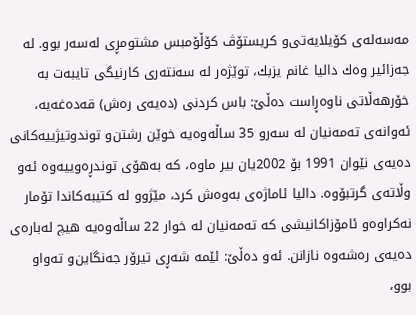مه‌سه‌له‌ی‌ كۆیلایه‌تی‌‌و كریستۆڤ كۆڵۆمبس مشتومڕی‌ له‌سه‌ر بوو. له‌ جه‌زائیر وه‌ك دالیا غانم یزبك، توێژه‌ر له‌ سه‌نته‌ری‌ كارنیگی‌ تایبه‌ت به‌ خۆرهه‌ڵاتی‌ ناوه‌ڕاست ده‌ڵێ: باس كردنی‌ (ده‌یه‌ی‌ ره‌ش) قه‌ده‌غه‌یه‌، ئه‌وانه‌ی‌ ته‌مه‌نیان له‌ سه‌رو 35 ساڵه‌وه‌یه‌ خوێن رشتن‌و توندوتیژییه‌كانی‌ ده‌یه‌ی‌ نێوان 1991 بۆ 2002یان بیر ماوه‌، كه‌ به‌هۆی‌ توندڕه‌وییه‌وه‌ ئه‌و وڵاته‌ی‌ گرتبۆوه‌. دالیا ئاماژه‌ی‌ به‌وه‌ش كرد، مێژوو له‌ كتیبه‌كاندا تۆمار نه‌كراوه‌‌و ئامۆزاكانیشی‌ كه‌ ته‌مه‌نیان له‌ خوار 22 ساڵه‌وه‌یه‌ هیچ له‌باره‌ی‌ ده‌یه‌ی‌ ره‌شه‌وه‌ نازانن. ئه‌و ده‌ڵێ: ئێمه‌ شه‌ڕی‌ تیرۆر جه‌نگاین‌و ته‌واو بوو،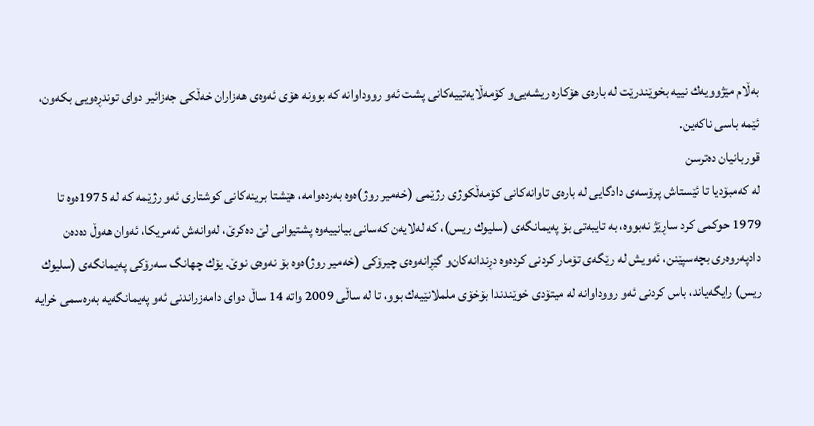به‌ڵام مێژوویه‌ك نییه‌ بخوێندرێت له‌ باره‌ی‌ هۆكاره‌ ریشه‌یی‌و كۆمه‌ڵایه‌تییه‌كانی‌ پشت ئه‌و رووداوانه‌ كه‌ بوونه‌ هۆی‌ ئه‌وه‌ی‌ هه‌زاران خه‌ڵكی‌ جه‌زائیر دوای‌ توندڕه‌ویی بكه‌ون، ئێمه‌ باسی‌ ناكه‌ین.
قوربانیان ده‌ترسن
له‌ كه‌مبۆدیا تا ئێستاش پرۆسه‌ی‌ دادگایی له‌ باره‌ی‌ تاوانه‌كانی‌ كۆمه‌ڵكوژی‌ رژێمی‌ (خه‌میر روژ)ه‌وه‌ به‌رده‌وامه‌، هێشتا برینه‌كانی‌ كوشتاری‌ ئه‌و رژێمه‌ كه‌ له‌ 1975ه‌وه‌ تا 1979 حوكمی‌ كرد ساڕێژ نه‌بووه‌، به‌ تایبه‌تی‌ بۆ په‌یمانگه‌ی‌ (سلیوك ریس)، كه‌ له‌لایه‌ن كه‌سانی‌ بیانییه‌وه‌ پشتیوانی‌ لێ ده‌كرێ، له‌وانه‌ش ئه‌مریكا، ئه‌وان هه‌وڵ ده‌ده‌ن دادپه‌روه‌ری‌ بچه‌سپێنن، ئه‌ویش له‌ رێگه‌ی‌ تۆمار كردنی‌ كرده‌وه‌ دڕندانه‌كان‌و گێڕانه‌وه‌ی‌ چیرۆكی‌ (خه‌میر روژ)ه‌وه‌ بۆ نه‌وه‌ی‌ نوێ. یۆك چهانگ سه‌رۆكی‌ په‌یمانگه‌ی‌ (سلیوك ریس) رایگه‌یاند، باس كردنی‌ ئه‌و رووداوانه‌ له‌ میتۆدی‌ خوێندندا بۆخۆی‌ ململانێیه‌ك بوو، تا له‌ ساڵی‌ 2009 واته‌ 14 ساڵ دوای‌ دامه‌زراندنی‌ ئه‌و په‌یمانگه‌یه‌ به‌ره‌سمی‌ خرایه‌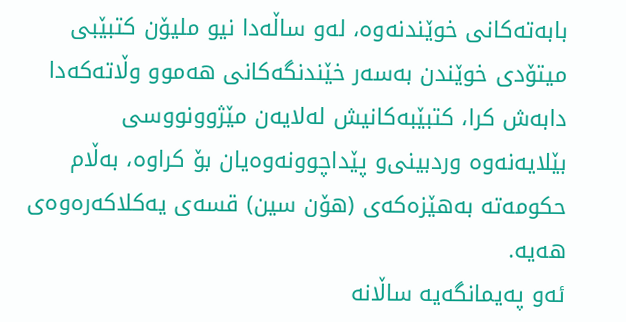بابه‌ته‌كانی‌ خوێندنه‌وه‌، له‌و ساڵه‌دا نیو ملیۆن كتبێبی‌ میتۆدی‌ خوێندن به‌سه‌ر خێندنگه‌كانی‌ هه‌موو وڵاته‌كه‌دا دابه‌ش كرا، كتبێبه‌كانیش له‌لایه‌ن مێژوونووسی‌ بێلایه‌نه‌وه‌ وردبینی‌‌و پێداچوونه‌وه‌یان بۆ كراوه‌، به‌ڵام حكومه‌ته‌ به‌هێزه‌كه‌ی‌ (هۆن سین) قسه‌ی‌ یه‌كلاكه‌ره‌وه‌ی‌ هه‌یه‌.
ئه‌و په‌یمانگه‌یه‌ ساڵانه‌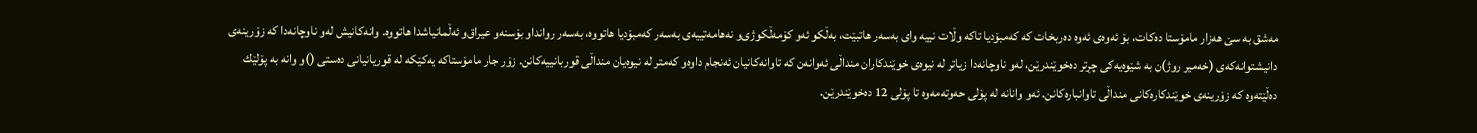مه‌شق به‌ سێ هه‌زار مامۆستا ده‌كات، بۆ ئه‌وه‌ی‌ ئه‌وه‌ ده‌ربخات كه‌ كه‌مبۆدیا تاكه‌ وڵات نییه‌ وای‌ به‌سه‌ر هاتبێت، به‌ڵكو ئه‌و كۆمه‌ڵكوژی‌‌و نه‌هامه‌تییه‌ی‌ به‌سه‌ر كه‌مبۆدیا هاتووه‌، به‌سه‌ر رواندا‌و بۆسنه‌‌و عیراق‌و ئه‌ڵمانیاشدا هاتووه‌. وانه‌كانیش له‌و ناوچانه‌دا كه‌ زۆرینه‌ی‌ دانیشتوانه‌كه‌ی‌ (خه‌میر روژ)ن به‌ شێوه‌یه‌كی‌ چڕتر ده‌خوێندرێن، له‌و ناوچانه‌دا زیاتر له‌ نیوه‌ی‌ خوێندكاران منداڵی‌ ئه‌وانه‌ن كه‌ تاوانه‌كانیان ئه‌نجام داوه‌‌و كه‌متر له‌ نیوه‌یان منداڵی‌ قوربانییه‌كانن. زۆر جار مامۆستاكه‌ یه‌كێكه‌ له‌ قوریانیانی‌ ده‌ستی‌ ()و وانه‌ به‌ پۆلێك ده‌ڵێته‌وه‌ كه‌ زۆرینه‌ی‌ خوێندكاره‌كانی‌ منداڵی‌ تاوانباره‌كانن. ئه‌و وانانه‌ له‌ پۆلی‌ حه‌وته‌مه‌وه‌ تا پۆلی‌ 12 ده‌خوێندرێن.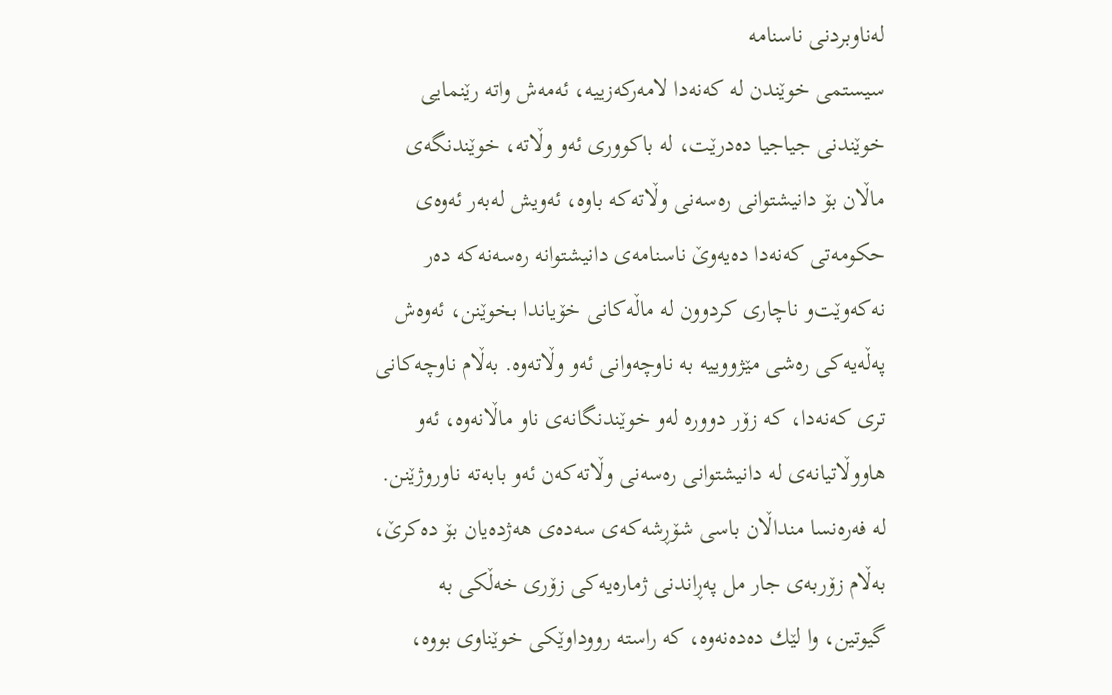له‌ناوبردنی‌ ناسنامه‌
سیستمی‌ خوێندن له‌ كه‌نه‌دا لامه‌ركه‌زییه‌، ئه‌مه‌ش واته‌ رێنمایی خوێندنی‌ جیاجیا ده‌درێت، له‌ باكووری‌ ئه‌و وڵاته‌، خوێندنگه‌ی‌ ماڵان بۆ دانیشتوانی‌ ره‌سه‌نی‌ وڵاته‌كه‌ باوه‌، ئه‌ویش له‌به‌ر ئه‌وه‌ی‌ حكومه‌تی‌ كه‌نه‌دا ده‌یه‌وێ ناسنامه‌ی‌ دانیشتوانه‌ ره‌سه‌نه‌كه‌ ده‌ر نه‌كه‌وێت‌و ناچاری‌ كردوون له‌ ماڵه‌كانی‌ خۆیاندا بخوێنن، ئه‌وه‌ش په‌ڵه‌یه‌كی‌ ره‌شی‌ مێژووییه‌ به‌ ناوچه‌وانی‌ ئه‌و وڵاته‌وه‌. به‌ڵام ناوچه‌كانی‌ تری‌ كه‌نه‌دا، كه‌ زۆر دووره‌ له‌و خوێندنگانه‌ی‌ ناو ماڵانه‌وه‌، ئه‌و هاووڵاتیانه‌ی‌ له‌ دانیشتوانی‌ ره‌سه‌نی‌ وڵاته‌كه‌ن ئه‌و بابه‌ته‌ ناوروژێنن.
له‌ فه‌ره‌نسا منداڵان باسی‌ شۆڕشه‌كه‌ی‌ سه‌ده‌ی‌ هه‌ژده‌یان بۆ ده‌كرێ، به‌ڵام زۆربه‌ی‌ جار مل په‌ڕاندنی‌ ژماره‌یه‌كی‌ زۆری‌ خه‌ڵكی‌ به‌ گیوتین، وا لێك ده‌ده‌نه‌وه‌، كه‌ راسته‌ رووداوێكی‌ خوێناوی بووه‌،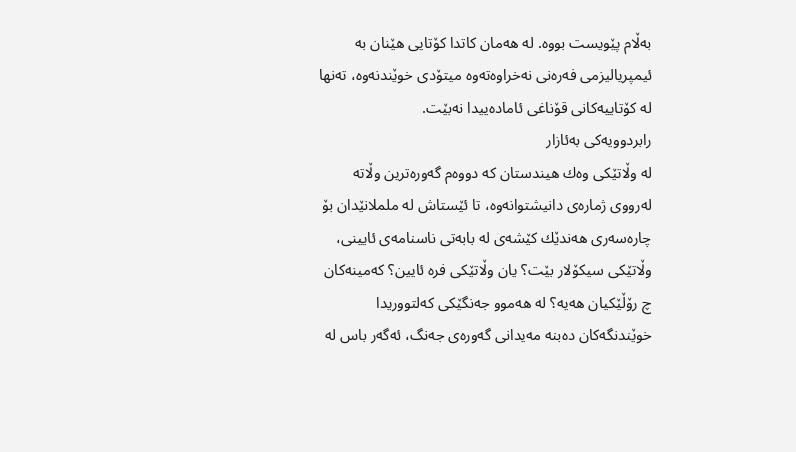به‌ڵام پێویست بووه‌. له‌ هه‌مان كاتدا كۆتایی هێنان به‌ ئیمپریالیزمی‌ فه‌ره‌نی‌ نه‌خراوه‌ته‌وه‌ میتۆدی‌ خوێندنه‌وه‌، ته‌نها له‌ كۆتاییه‌كانی‌ قۆناغی‌ ئاماده‌ییدا نه‌بێت.
رابردوویه‌كی‌ به‌ئازار
له‌ وڵاتێكی‌ وه‌ك هیندستان كه‌ دووه‌م گه‌وره‌ترین وڵاته‌ له‌رووی‌ ژماره‌ی‌ دانیشتوانه‌وه‌، تا ئێستاش له‌ ململانێدان بۆ چاره‌سه‌ری‌ هه‌ندێك كێشه‌ی‌ له‌ بابه‌تی‌ ناسنامه‌ی‌ ئایینی‌، وڵاتێكی‌ سیكۆلار بێت؟ یان وڵاتێكی‌ فره‌ ئایین؟ كه‌مینه‌كان چ رۆڵێكیان هه‌یه‌؟ له‌ هه‌موو جه‌نگێكی‌ كه‌لتووریدا خوێندنگه‌كان ده‌بنه‌ مه‌یدانی‌ گه‌وره‌ی‌ جه‌نگ، ئه‌گه‌ر باس له‌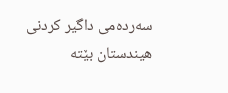سه‌رده‌می‌ داگیر كردنی‌ هیندستان بێته‌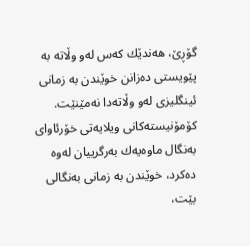گۆڕێ، هه‌ندێك كه‌س له‌و وڵاته‌ به‌ پێویستی‌ ده‌زانن خوێندن به‌ زمانی‌ ئینگلیزی‌ له‌و وڵاته‌دا نه‌مێنێت. كۆمۆنیسته‌كانی‌ ویلایه‌تی‌ خۆرئاوای‌ به‌نگال ماوه‌یه‌ك به‌رگرییان له‌وه‌ ده‌كرد، خوێندن به‌ زمانی‌ به‌نگالی‌ بێت،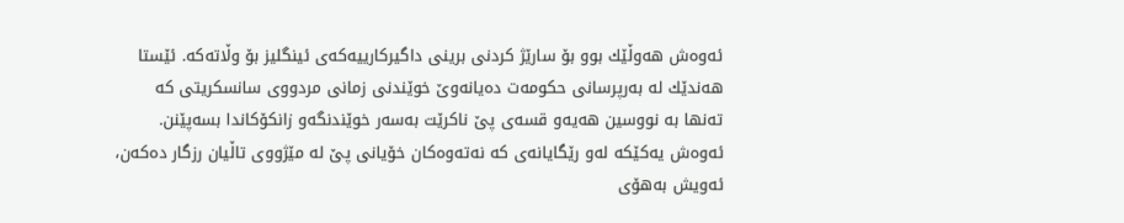ئه‌وه‌ش هه‌وڵێك بوو بۆ سارێژ كردنی‌ برینی‌ داگیركارییه‌كه‌ی‌ ئینگلیز بۆ وڵاته‌كه‌. ئێستا هه‌ندێك له‌ به‌رپرسانی‌ حكومه‌ت ده‌یانه‌وێ خوێندنی‌ زمانی‌ مردووی‌ سانسكریتی‌ كه‌ ته‌نها به‌ نووسین هه‌یه‌‌و قسه‌ی‌ پێ ناكرێت به‌سه‌ر خوێندنگه‌‌و زانكۆكاندا بسه‌پێنن. ئه‌وه‌ش یه‌كێكه‌ له‌و رێگایانه‌ی‌ كه‌ نه‌ته‌وه‌كان خۆیانی‌ پێ له‌ مێژووی‌ تاڵیان رزگار ده‌كه‌ن، ئه‌ویش به‌هۆی‌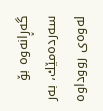گه‌ڕانه‌وه‌ بۆ سه‌رده‌مێك، به‌ر له‌وه‌ی‌ رووداوه‌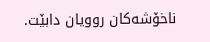ناخۆشه‌كان روویان دابێت.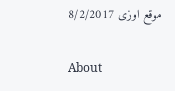موقع اوزی‌ 8/2/2017

About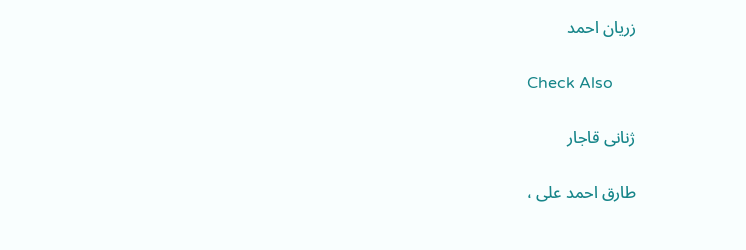زريان احمد

Check Also

ژنانی قاجار

طارق احمد علی ،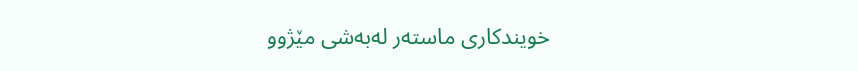خویندكاری ماستەر لەبەشی مێژوو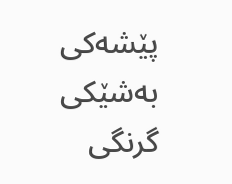پێشەكی           بەشێكی گرنگی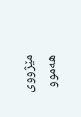مێژووی هەموو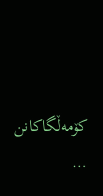كۆمەڵگاكانن …